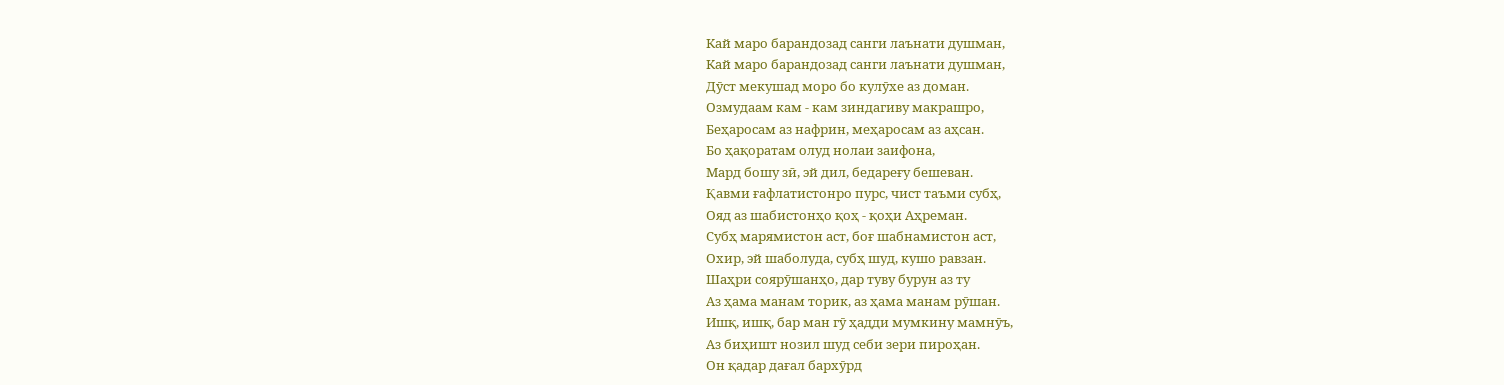Кай маро барандозад санги лаънати душман,
Кай маро барандозад санги лаънати душман,
Дӯст мекушад моро бо кулӯхе аз доман.
Озмудаам кам - кам зиндагиву макрашро,
Беҳаросам аз нафрин, меҳаросам аз аҳсан.
Бо ҳақоратам олуд нолаи заифона,
Мард бошу зӣ, эй дил, бедареғу бешеван.
Қавми ғафлатистонро пурс, чист таъми субҳ,
Ояд аз шабистонҳо қоҳ - қоҳи Аҳреман.
Субҳ марямистон аст, боғ шабнамистон аст,
Охир, эй шаболуда, субҳ шуд, кушо равзан.
Шаҳри соярӯшанҳо, дар туву бурун аз ту
Аз ҳама манам торик, аз ҳама манам рӯшан.
Ишқ, ишқ, бар ман гӯ ҳадди мумкину мамнӯъ,
Аз биҳишт нозил шуд себи зери пироҳан.
Он қадар дағал бархӯрд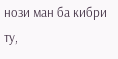нози ман ба кибри ту,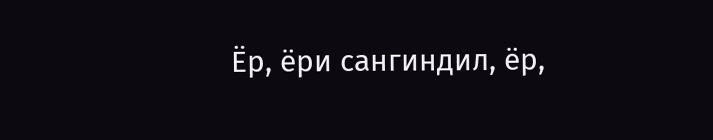Ёр, ёри сангиндил, ёр,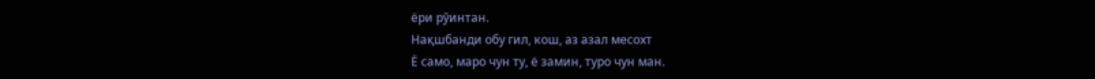ёри рӯинтан.
Нақшбанди обу гил, кош, аз азал месохт
Ё само, маро чун ту, ё замин, туро чун ман.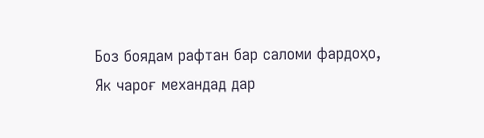Боз боядам рафтан бар саломи фардоҳо,
Як чароғ механдад дар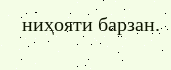ниҳояти барзан.